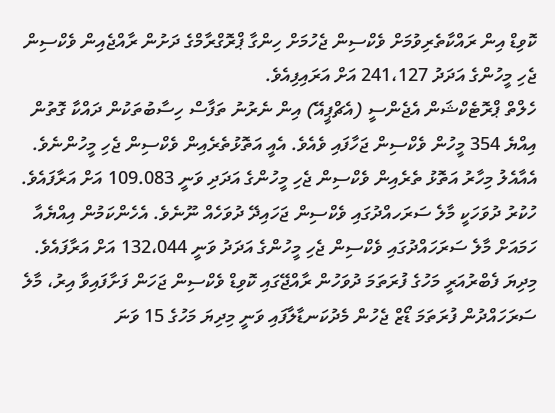ކޮވިޑް އިން ރައްކާތެރިވުމަށް ވެކްސިން ޖެހުމަށް ހިންގާ ޕްރޮގްރާމްގެ ދަށުން ރާއްޖެއިން ވެކްސިން ޖެހި މީހުންގެ އަދަދު 241،127 އަށް އަރައިފިއެވެ.
ހެލްތް ޕްރޮޓެކްޝަން އެޖެންސީ (އެޗްޕީއޭ) އިން ނެރުނު ތަފާސް ހިސާބުތަކުން ދައްކާ ގޮތުން އިއްޔެ 354 މީހުން ވެކްސިން ޖަހާފައި ވެއެވެ. އެއީ އަތޮޅުތެރެއިން ވެކްސިން ޖެހި މީހުންނެވެ. އެއާއެލު މިހާރު އަތޮޅު ތެރެއިން ވެކްސިން ޖެހި މީހުންގެ އަދަދި ވަނީ 109.083 އަށް އަރާފައެވެ.
ހުކުރު ދުވަހަކީ މާލެ ސަރަހއްދުގައި ވެކްސިން ޖަހައިދޭ ދުވަހެއް ނޫނެވެ. އެހެންކަމުން އިއްޔެއާ ހަމައަށް މާލެ ސަރަހައްދުގައި ވެކްސިން ޖެހި މީހުންގެ އަދަދު ވަނީ 132،044 އަށް އަރާފައެވެ.
މިދިޔަ ފެބްރުއަރީ މަހުގެ ފުރަތަމަ ދުވަހުން ރާއްޖޭގައި ކޮވިޑް ވެކްސިން ޖަހަން ފަށާފައިވާ އިރު، މާލެ ސަރަހައްދުން ފުރަތަމަ ޑޯޒް ޖެހުން މެދުކަނޑާލާފައި ވަނީ މިދިޔަ މަހުގެ 15 ވަނަ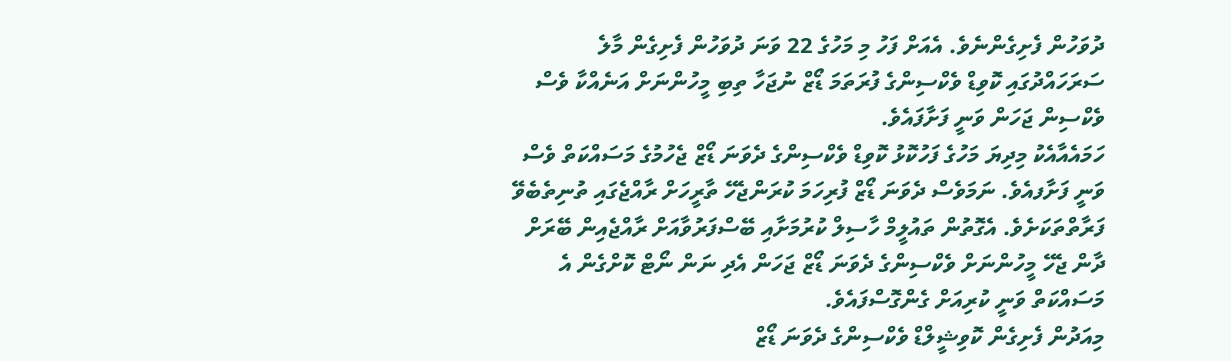ދުވަހުން ފެށިގެންނެވެ. އެއަށް ފަހު މި މަހުގެ 22 ވަނަ ދުވަހުން ފެށިގެން މާލެ ސަރަހައްދުގައި ކޮވިޑް ވެކްސިންގެ ފުރަތަމަ ޑޯޒް ނުޖަހާ ތިބި މީހުންނަށް އަނެއްކާ ވެސް ވެކްސިން ޖަހަން ވަނީ ފަށާފައެވެ.
ހަމައެއާއެކު މިދިޔަ މަހުގެ ފަހުކޮޅު ކޮވިޑް ވެކްސިންގެ ދެވަނަ ޑޯޒް ޖެހުމުގެ މަސައްކަތް ވެސް ވަނީ ފަށާފއެވެ. ނަމަވެސް ދެވަނަ ޑޯޒް ފުރިހަމަ ކުރަންޖެހޭ ތާރީހަށް ރާއްޖެގައި ތުނިތެބެވޭ ފަރާތްތަކަށެވެ. އެގޮތުން ތައުލީމް ހާސިލް ކުރުމަށާއި ބޭސްފަރުވާއަށް ރާއްޖެއިން ބޭރަށް ދާން ޖެހޭ މީހުންނަށް ވެކްސިންގެ ދެވަނަ ޑޯޒް ޖަހަން އެދި ނަން ނޯޓް ކޮށްގެން އެ މަސައްކަތް ވަނީ ކުރިއަށް ގެންގޮސްފައެވެ.
މިއަދުން ފެށިގެން ކޮވިޝީލްޑް ވެކްސިންގެ ދެވަނަ ޑޯޒް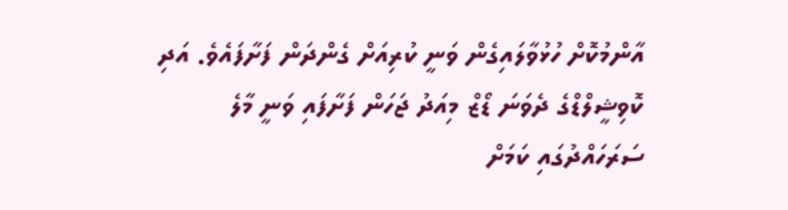އާންމުކޮށް ހުޅުވާލައިގެން ވަނީ ކުރިއަށް ގެންދަން ފަށާފައެވެ. އަދި ކޮވިޝީލްޑްގެ ދެވަނަ ޑޯޒް މިއަދު ޖަހަން ފަށާފައި ވަނީ މާލެ ސަރަހައްދުގައި ކަމަށް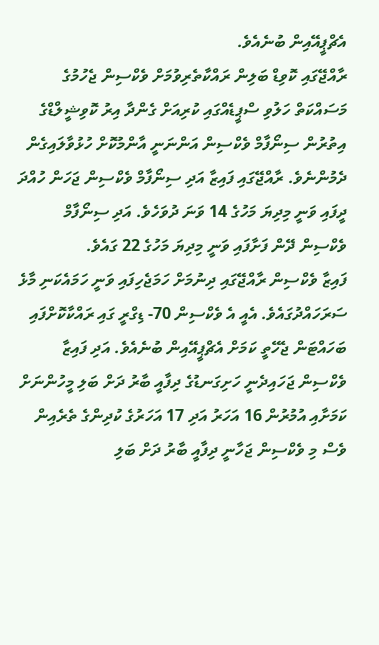އެޗްޕީއޭއިން ބުނެއެވެ.
ރާއްޖޭގައި ކޮވިޑް ބަލިން ރައްކާތެރިވުމަށް ވެކްސިން ޖެހުމުގެ މަސައްކަތް ހަލުވި ސްޕީޑެއްގައި ކުރިއަށް ގެންދާ އިރު ކޮވިޝީލްޑްގެ އިތުރުން ސިނޯފާމް ވެކްސިން އަންނަނީ އާންމުކޮށް ހުޅުވާލައިގެން ދެމުންނެވެ. ރާއްޖޭގައި ފައިޒާ އަދި ސިނޯފާމް ވެކްސިން ޖަހަން ހުއްދަ ދީފައި ވަނީ މިދިޔަ މަހުގެ 14 ވަނަ ދުވަހެވެ. އަދި ސިނޯފާމް ވެކްސިން ދޭން ފަށާފައި ވަނީ މިދިޔަ މަހުގެ 22 ގައެވެ.
ފައިޒާ ވެކްސިން ރާއްޖޭގައި ދިނުމަށް ހަމަޖެހިފައި ވަނީ ހަމައެކަނި މާޅެ ސަރަހައްދުގައެވެ. އެއީ އެ ވެކްސިން 70- ޑިގްރީ ގައި ރައްކާކޮށްފައި ބަހައްޓަން ޖެހޭތީ ކަމަށް އެޗްޕީއޭއިން ބުނެއެވެ. އަދި ފައިޒާ ވެކްސިން ޖަހައިދެނީ ހަށިގަނޑުގެ ދިފާއީ ބާރު ދަށް ބަލި މީހުންނަށް ކަމަށާއި އުމުރުން 16 އަހަރު އަދި 17 އަހަރުގެ ކުދިންގެ ތެރެއިން ވެސް މި ވެކްސިން ޖަހާނީ ދިފާއީ ބާރު ދަށް ބަލި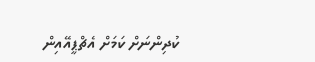ކުދިންނަށް ކަމަށް އެޗްޕީއޭއިން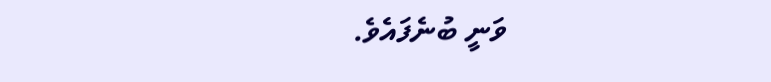ވަނީ ބުނެފައެވެ.